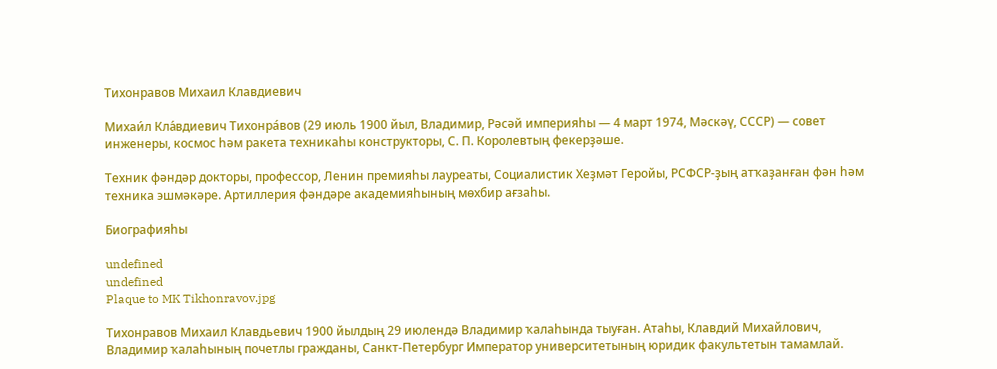Тихонравов Михаил Клавдиевич

Михаи́л Кла́вдиевич Тихонра́вов (29 июль 1900 йыл, Владимир, Рәсәй империяһы — 4 март 1974, Мәскәү, СССР) — совет инженеры, космос һәм ракета техникаһы конструкторы, С. П. Королевтың фекерҙәше.

Техник фәндәр докторы, профессор, Ленин премияһы лауреаты, Социалистик Хеҙмәт Геройы, РСФСР-ҙың атҡаҙанған фән һәм техника эшмәкәре. Артиллерия фәндәре академияһының мөхбир ағзаһы.

Биографияһы

undefined
undefined
Plaque to MK Tikhonravov.jpg

Тихонравов Михаил Клавдьевич 1900 йылдың 29 июлендә Владимир ҡалаһында тыуған. Атаһы, Клавдий Михайлович, Владимир ҡалаһының почетлы гражданы, Санкт-Петербург Император университетының юридик факультетын тамамлай.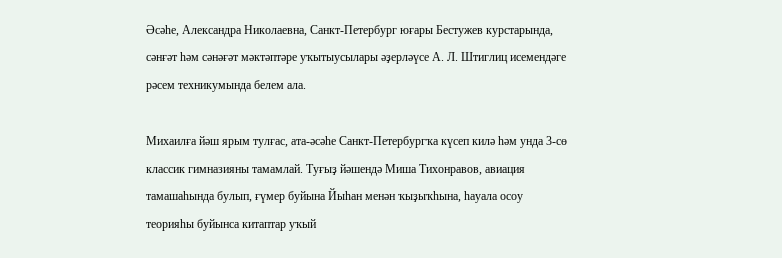Әсәһе, Александра Николаевна, Санкт-Петербург юғары Бестужев курстарында, сәнғәт һәм сәнәғәт мәктәптәре уҡытыусылары әҙерләүсе А. Л. Штиглиц исемендәге рәсем техникумында белем ала.

Михаилға йәш ярым тулғас, ата-әсәһе Санкт-Петербургҡа күсеп килә һәм унда 3-сө классик гимназияны тамамлай. Туғыҙ йәшендә Миша Тихонравов, авиация тамашаһында булып, ғүмер буйына Йыһан менән ҡыҙыҡһына, һауала осоу теорияһы буйынса китаптар уҡый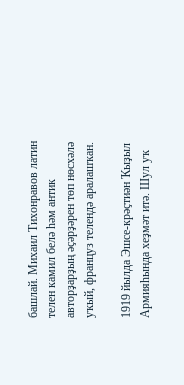башлай. Михаил Тихонравов латин телен камил белә һәм антик авторҙарҙың әҫәрҙәрен төп нөсхәлә уҡый, француз телендә аралашҡан.

1919 йылда Эшсе-крәҫтиән Ҡыҙыл Армияһында хеҙмәт итә. Шул уҡ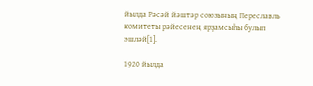йылда Рәсәй йәштәр союзының Переславль комитеты рәйесенең ярҙамсыһы булып эшләй[1].

1920 йылда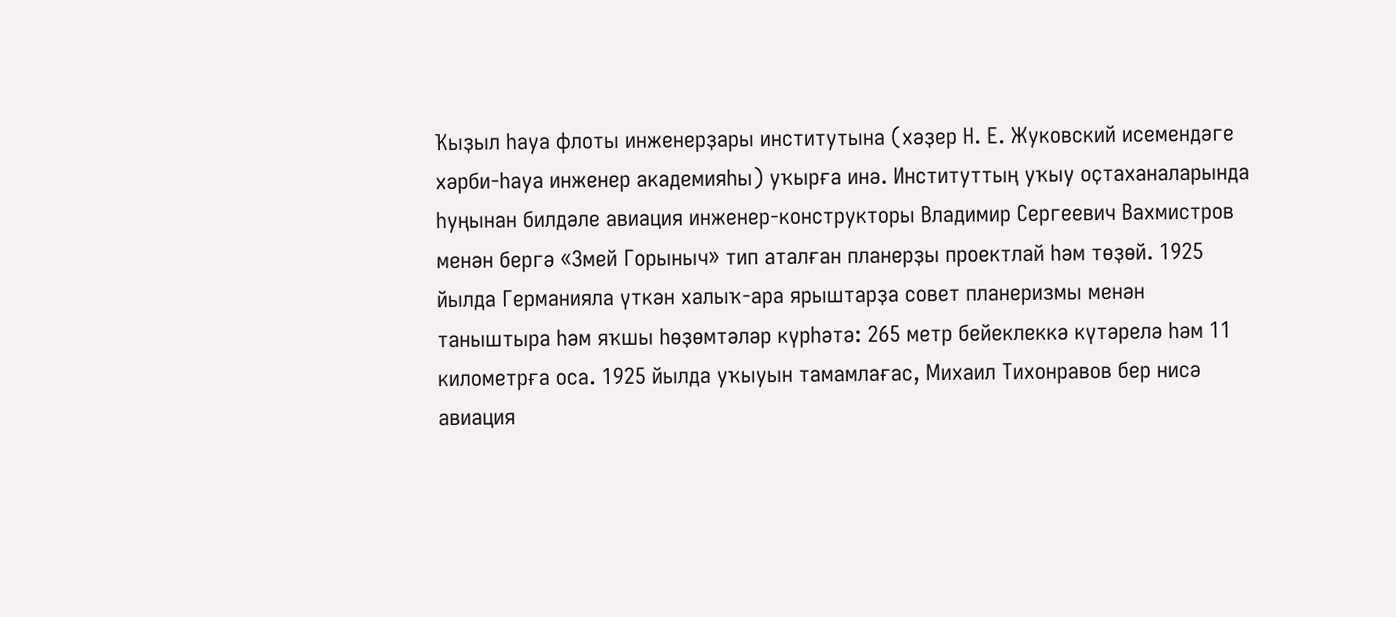Ҡыҙыл һауа флоты инженерҙары институтына (хәҙер Н. Е. Жуковский исемендәге хәрби-һауа инженер академияһы) уҡырға инә. Институттың уҡыу оҫтаханаларында һуңынан билдәле авиация инженер-конструкторы Владимир Сергеевич Вахмистров менән бергә «Змей Горыныч» тип аталған планерҙы проектлай һәм төҙөй. 1925 йылда Германияла үткән халыҡ-ара ярыштарҙа совет планеризмы менән таныштыра һәм яҡшы һөҙөмтәләр күрһәтә: 265 метр бейеклеккә күтәрелә һәм 11 километрға оса. 1925 йылда уҡыуын тамамлағас, Михаил Тихонравов бер нисә авиация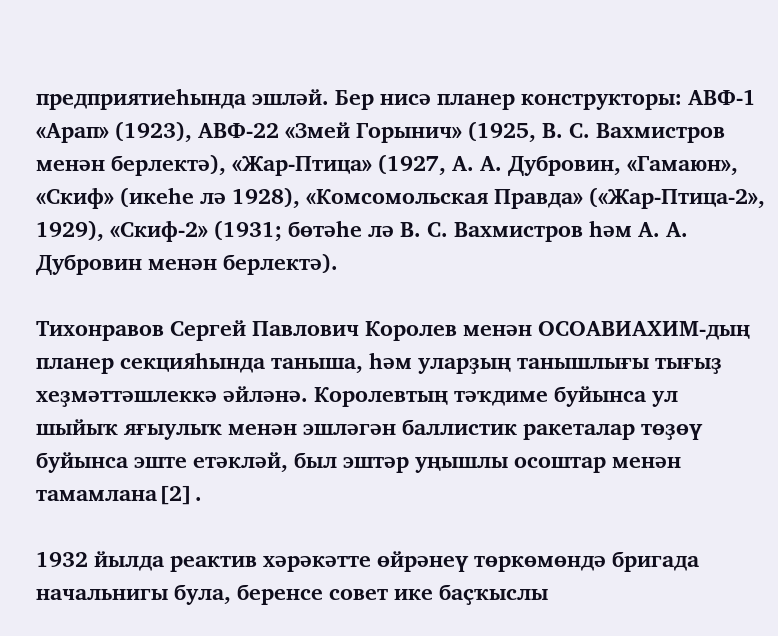предприятиеһында эшләй. Бер нисә планер конструкторы: АВФ-1 «Арап» (1923), АВФ-22 «Змей Горынич» (1925, В. С. Вахмистров менән берлектә), «Жар-Птица» (1927, А. А. Дубровин, «Гамаюн», «Скиф» (икеһе лә 1928), «Комсомольская Правда» («Жар-Птица-2», 1929), «Скиф-2» (1931; бөтәһе лә В. С. Вахмистров һәм А. А. Дубровин менән берлектә).

Тихонравов Сергей Павлович Королев менән ОСОАВИАХИМ-дың планер секцияһында таныша, һәм уларҙың танышлығы тығыҙ хеҙмәттәшлеккә әйләнә. Королевтың тәҡдиме буйынса ул шыйыҡ яғыулыҡ менән эшләгән баллистик ракеталар төҙөү буйынса эште етәкләй, был эштәр уңышлы осоштар менән тамамлана[2].

1932 йылда реактив хәрәкәтте өйрәнеү төркөмөндә бригада начальнигы була, беренсе совет ике баҫҡыслы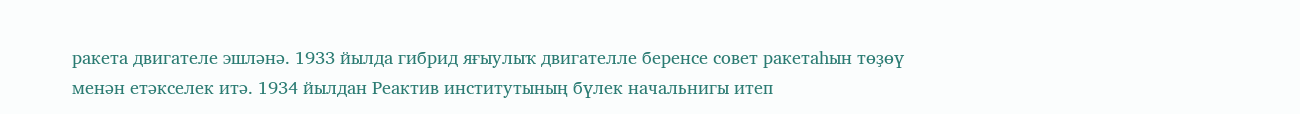ракета двигателе эшләнә. 1933 йылда гибрид яғыулыҡ двигателле беренсе совет ракетаһын төҙөү менән етәкселек итә. 1934 йылдан Реактив институтының бүлек начальнигы итеп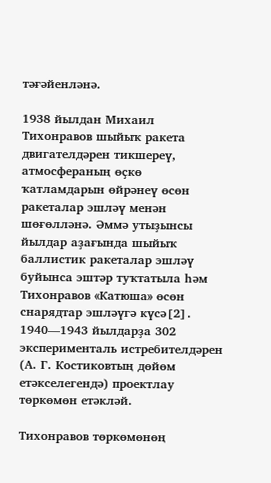тәғәйенләнә.

1938 йылдан Михаил Тихонравов шыйыҡ ракета двигателдәрен тикшереү, атмосфераның өҫкө ҡатламдарын өйрәнеү өсөн ракеталар эшләү менән шөғөлләнә. Әммә утыҙынсы йылдар аҙағында шыйыҡ баллистик ракеталар эшләү буйынса эштәр туҡтатыла һәм Тихонравов «Катюша» өсөн снарядтар эшләүгә күсә[2]. 1940—1943 йылдарҙа 302 эксперименталь истребителдәрен (А. Г. Костиковтың дөйөм етәкселегендә) проектлау төркөмөн етәкләй.

Тихонравов төркөмөнөң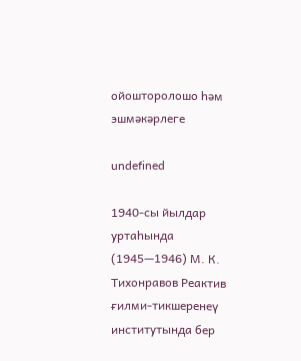ойошторолошо һәм эшмәкәрлеге

undefined

1940-сы йылдар уртаһында (1945—1946) М. К. Тихонравов Реактив ғилми-тикшеренеү институтында бер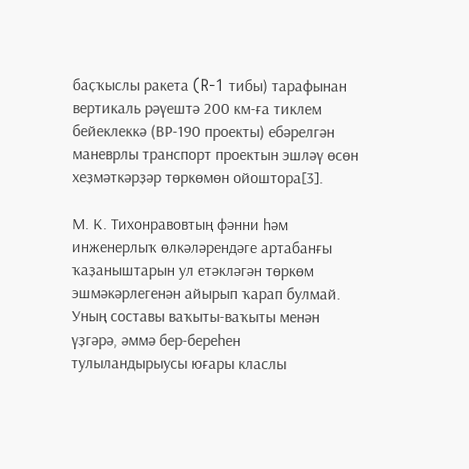баҫҡыслы ракета (R-1 тибы) тарафынан вертикаль рәүештә 200 км-ға тиклем бейеклеккә (ВР-190 проекты) ебәрелгән маневрлы транспорт проектын эшләү өсөн хеҙмәткәрҙәр төркөмөн ойоштора[3].

М. К. Тихонравовтың фәнни һәм инженерлыҡ өлкәләрендәге артабанғы ҡаҙаныштарын ул етәкләгән төркөм эшмәкәрлегенән айырып ҡарап булмай. Уның составы ваҡыты-ваҡыты менән үҙгәрә, әммә бер-береһен тулыландырыусы юғары класлы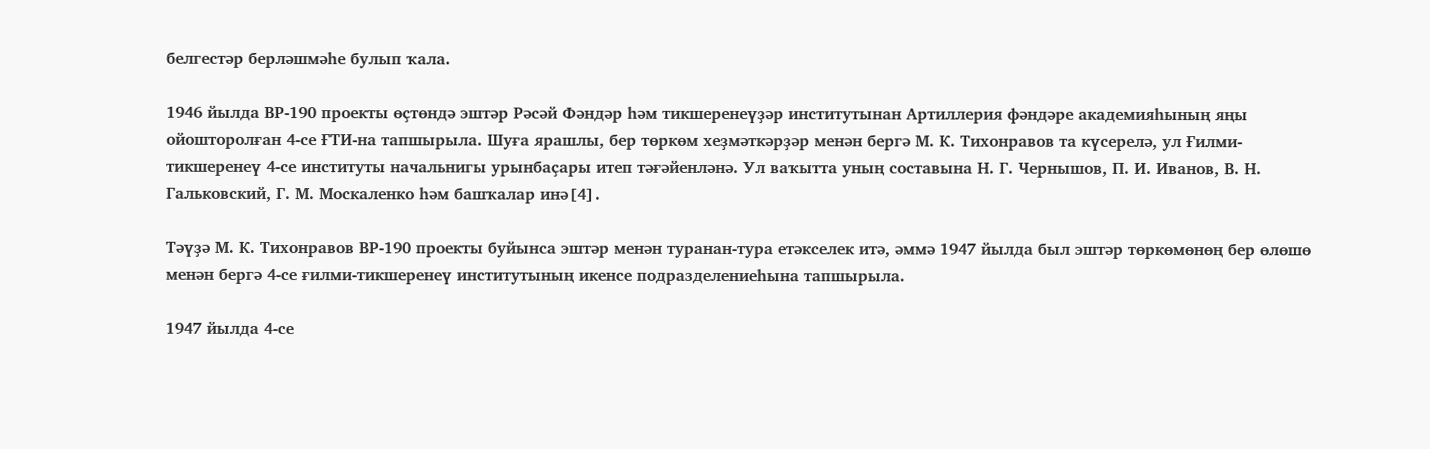белгестәр берләшмәһе булып ҡала.

1946 йылда ВР-190 проекты өҫтөндә эштәр Рәсәй Фәндәр һәм тикшеренеүҙәр институтынан Артиллерия фәндәре академияһының яңы ойошторолған 4-се ҒТИ-на тапшырыла. Шуға ярашлы, бер төркөм хеҙмәткәрҙәр менән бергә М. К. Тихонравов та күсерелә, ул Ғилми-тикшеренеү 4-се институты начальнигы урынбаҫары итеп тәғәйенләнә. Ул ваҡытта уның составына Н. Г. Чернышов, П. И. Иванов, В. Н. Гальковский, Г. М. Москаленко һәм башҡалар инә[4].

Тәүҙә М. К. Тихонравов ВР-190 проекты буйынса эштәр менән туранан-тура етәкселек итә, әммә 1947 йылда был эштәр төркөмөнөң бер өлөшө менән бергә 4-се ғилми-тикшеренеү институтының икенсе подразделениеһына тапшырыла.

1947 йылда 4-се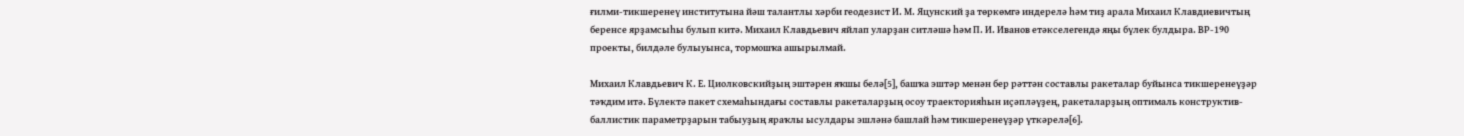ғилми-тикшеренеү институтына йәш талантлы хәрби геодезист И. М. Яцунский ҙа төркөмгә индерелә һәм тиҙ арала Михаил Клавдиевичтың беренсе ярҙамсыһы булып китә. Михаил Клавдьевич яйлап уларҙан ситләшә һәм П. И. Иванов етәкселегендә яңы бүлек булдыра. ВР-190 проекты, билдәле булыуынса, тормошҡа ашырылмай.

Михаил Клавдьевич К. Е. Циолковскийҙың эштәрен яҡшы белә[5], башҡа эштәр менән бер рәттән составлы ракеталар буйынса тикшеренеүҙәр тәҡдим итә. Бүлектә пакет схемаһындағы составлы ракеталарҙың осоу траекторияһын иҫәпләүҙең, ракеталарҙың оптималь конструктив-баллистик параметрҙарын табыуҙың яраҡлы ысулдары эшләнә башлай һәм тикшеренеүҙәр үткәрелә[6].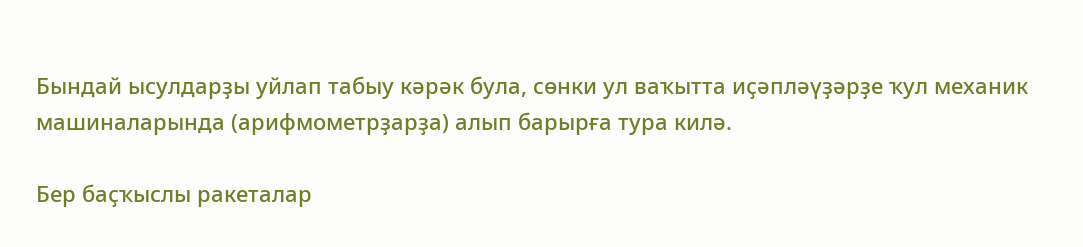Бындай ысулдарҙы уйлап табыу кәрәк була, сөнки ул ваҡытта иҫәпләүҙәрҙе ҡул механик машиналарында (арифмометрҙарҙа) алып барырға тура килә.

Бер баҫҡыслы ракеталар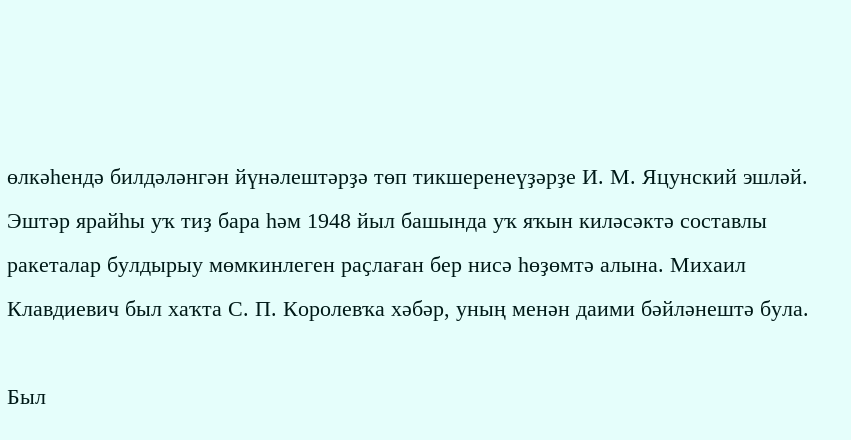өлкәһендә билдәләнгән йүнәлештәрҙә төп тикшеренеүҙәрҙе И. М. Яцунский эшләй. Эштәр ярайһы уҡ тиҙ бара һәм 1948 йыл башында уҡ яҡын киләсәктә составлы ракеталар булдырыу мөмкинлеген раҫлаған бер нисә һөҙөмтә алына. Михаил Клавдиевич был хаҡта С. П. Королевҡа хәбәр, уның менән даими бәйләнештә була.

Был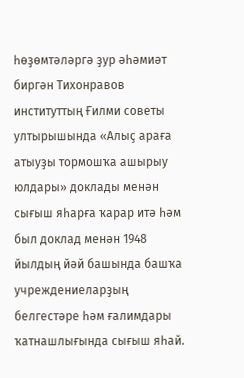һөҙөмтәләргә ҙур әһәмиәт биргән Тихонравов институттың Ғилми советы ултырышында «Алыҫ араға атыуҙы тормошҡа ашырыу юлдары» доклады менән сығыш яһарға ҡарар итә һәм был доклад менән 1948 йылдың йәй башында башҡа учреждениеларҙың белгестәре һәм ғалимдары ҡатнашлығында сығыш яһай.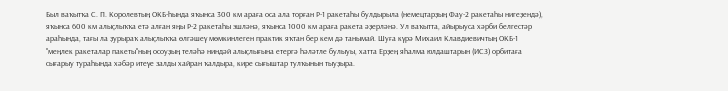Был ваҡытҡа С. П. Королевтың ОКБ-һында яҡынса 300 км араға оса ала торған Р-1 ракетаһы булдырыла (немецтарҙың Фау-2 ракетаһы нигеҙендә), яҡынса 600 км алыҫлыҡҡа етә алған яңы Р-2 ракетаһы эшләнә, яҡынса 1000 км араға ракета әҙерләнә. Ул ваҡытта, айырыуса хәрби белгестәр араһында, тағы ла ҙурыраҡ алыҫлыҡҡа өлгәшеү мөмкинлеген практик яҡтан бер кем дә танымай. Шуға күрә Михаил Клавдиевичтың ОКБ-1 "меңлек ракеталар пакеты"ның осоуҙың теләһә ниндәй алыҫлығына етергә һәләтле булыуы, хатта Ерҙең яһалма юлдаштарын (ИСЗ) орбитаға сығарыу тураһында хәбәр итеүе залды хайран ҡалдыра, кире сығыштар тулҡынын тыуҙыра.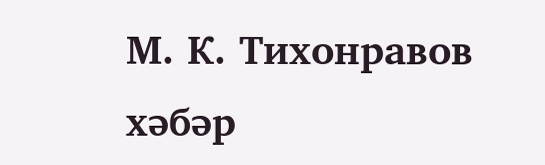М. К. Тихонравов хәбәр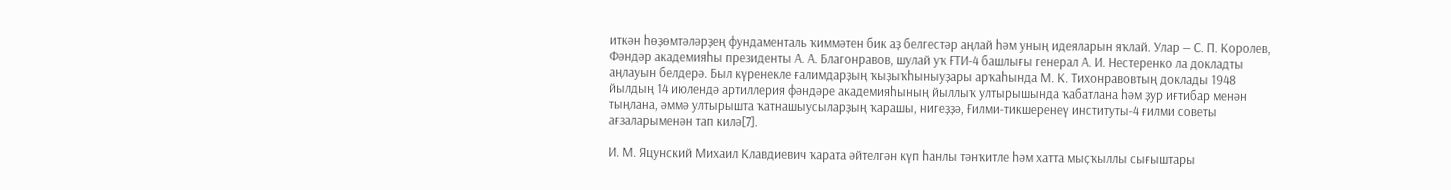иткән һөҙөмтәләрҙең фундаменталь ҡиммәтен бик аҙ белгестәр аңлай һәм уның идеяларын яҡлай. Улар — С. П. Королев, Фәндәр академияһы президенты А. А. Благонравов, шулай уҡ ҒТИ-4 башлығы генерал А. И. Нестеренко ла докладты аңлауын белдерә. Был күренекле ғалимдарҙың ҡыҙыҡһыныуҙары арҡаһында М. К. Тихонравовтың доклады 1948 йылдың 14 июлендә артиллерия фәндәре академияһының йыллыҡ ултырышында ҡабатлана һәм ҙур иғтибар менән тыңлана, әммә ултырышта ҡатнашыусыларҙың ҡарашы, нигеҙҙә, Ғилми-тикшеренеү институты-4 ғилми советы ағзаларыменән тап килә[7].

И. М. Яцунский Михаил Клавдиевич ҡарата әйтелгән күп һанлы тәнҡитле һәм хатта мыҫҡыллы сығыштары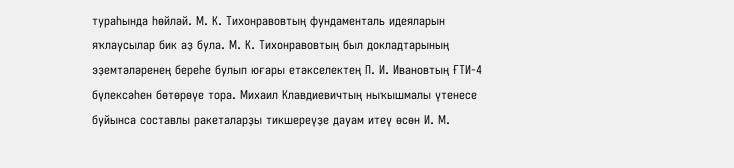тураһында һөйләй. М. К. Тихонравовтың фундаменталь идеяларын яҡлаусылар бик аҙ була. М. К. Тихонравовтың был докладтарының эҙемтәләренең береһе булып юғары етәкселектең П. И. Ивановтың ҒТИ-4 бүлексәһен бөтөрөүе тора. Михаил Клавдиевичтың ныҡышмалы үтенесе буйынса составлы ракеталарҙы тикшереүҙе дауам итеү өсөн И. М.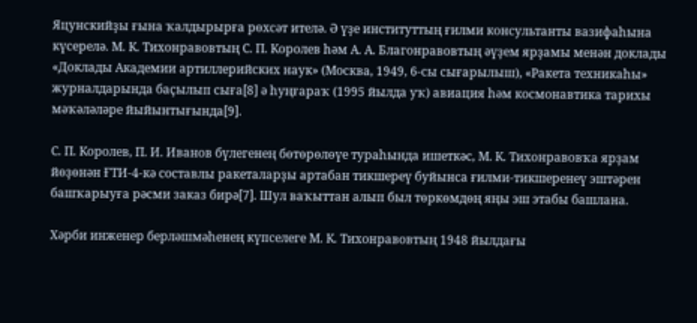Яцунскийҙы ғына ҡалдырырға рөхсәт ителә. Ә үҙе институттың ғилми консультанты вазифаһына күсерелә. М. К. Тихонравовтың С. П. Королев һәм А. А. Благонравовтың әүҙем ярҙамы менән доклады «Доклады Академии артиллерийских наук» (Москва, 1949, 6-сы сығарылыш), «Ракета техникаһы» журналдарында баҫылып сыға[8] ә һуңғараҡ (1995 йылда уҡ) авиация һәм космонавтика тарихы мәҡәләләре йыйынтығында[9].

С. П. Королев, П. И. Иванов бүлегенең бөтөрөлөүе тураһында ишеткәс, М. К. Тихонравовҡа ярҙам йөҙөнән ҒТИ-4-кә составлы ракеталарҙы артабан тикшереү буйынса ғилми-тикшеренеү эштәрен башҡарыуға рәсми заказ бирә[7]. Шул ваҡыттан алып был төркөмдөң яңы эш этабы башлана.

Хәрби инженер берләшмәһенең күпселеге М. К. Тихонравовтың 1948 йылдағы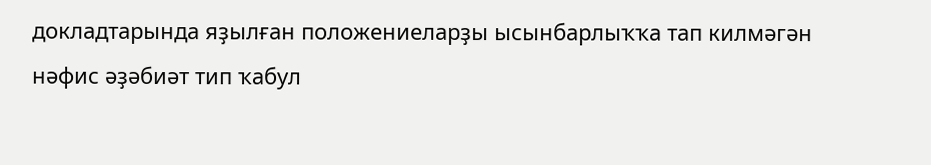докладтарында яҙылған положениеларҙы ысынбарлыҡҡа тап килмәгән нәфис әҙәбиәт тип ҡабул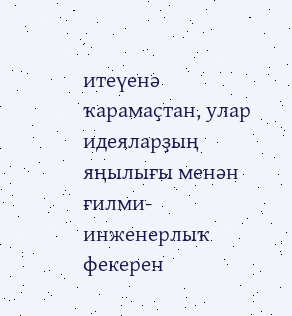итеүенә ҡарамаҫтан, улар идеяларҙың яңылығы менән ғилми-инженерлыҡ фекерен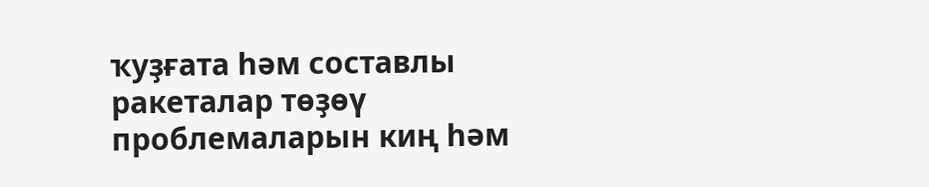ҡуҙғата һәм составлы ракеталар төҙөү проблемаларын киң һәм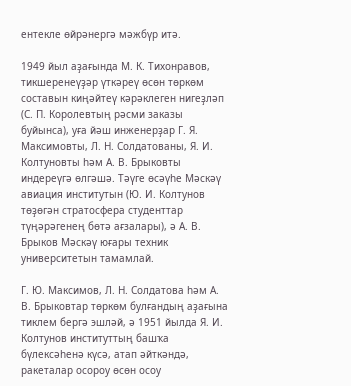ентекле өйрәнергә мәжбүр итә.

1949 йыл аҙағында М. К. Тихонравов, тикшеренеүҙәр үткәреү өсөн төркөм составын киңәйтеү кәрәклеген нигеҙләп (С. П. Королевтың рәсми заказы буйынса), уға йәш инженерҙар Г. Я. Максимовты, Л. Н. Солдатованы, Я. И. Колтуновты һәм А. В. Брыковты индереүгә өлгәшә. Тәүге өсәүһе Мәскәү авиация институтын (Ю. И. Колтунов төҙөгән стратосфера студенттар түңәрәгенең бөтә ағзалары), ә А. В. Брыков Мәскәү юғары техник университетын тамамлай.

Г. Ю. Максимов, Л. Н. Солдатова һәм А. В. Брыковтар төркөм булғандың аҙағына тиклем бергә эшләй, ә 1951 йылда Я. И. Колтунов институттың башҡа бүлексәһенә күсә, атап әйткәндә, ракеталар осороу өсөн осоу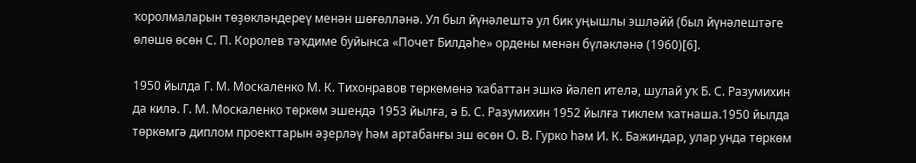ҡоролмаларын төҙөкләндереү менән шөғөлләнә. Ул был йүнәлештә ул бик уңышлы эшләйй (был йүнәлештәге өлөшө өсөн С. П. Королев тәҡдиме буйынса «Почет Билдәһе» ордены менән бүләкләнә (1960)[6].

1950 йылда Г. М. Москаленко М. К. Тихонравов төркөмөнә ҡабаттан эшкә йәлеп ителә, шулай уҡ Б. С. Разумихин да килә. Г. М. Москаленко төркөм эшендә 1953 йылға, ә Б. С. Разумихин 1952 йылға тиклем ҡатнаша.1950 йылда төркөмгә диплом проекттарын әҙерләү һәм артабанғы эш өсөн О. В. Гурко һәм И. К. Бажиндар, улар унда төркөм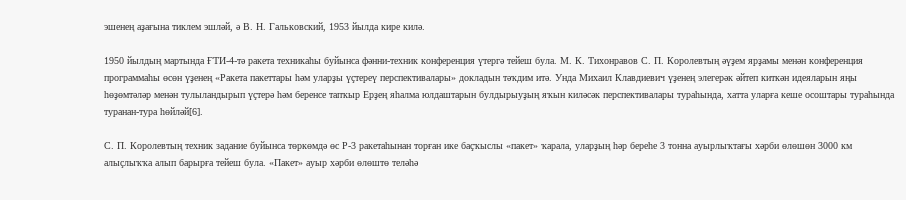эшенең аҙағына тиклем эшләй, ә В. Н. Гальковский, 1953 йылда кире килә.

1950 йылдың мартында ҒТИ-4-тә ракета техникаһы буйынса фәнни-техник конференция үтергә тейеш була. М. К. Тихонравов С. П. Королевтың әүҙем ярҙамы менән конференция программаһы өсөн үҙенең «Ракета пакеттары һәм уларҙы үҫтереү перспективалары» докладын тәҡдим итә. Унда Михаил Клавдиевич үҙенең элегерәк әйтеп киткән идеяларын яңы һөҙөмтәләр менән тулыландырып үҫтерә һәм беренсе тапҡыр Ерҙең яһалма юлдаштарын булдырыуҙың яҡын киләсәк перспективалары тураһында, хатта уларға кеше осоштары тураһында туранан-тура һөйләй[6].

С. П. Королевтың техник задание буйынса төркөмдә өс Р-3 ракетаһынан торған ике баҫҡыслы «пакет» ҡарала, уларҙың һәр береһе 3 тонна ауырлыҡтағы хәрби өлөшөн 3000 км алыҫлыҡҡа алып барырға тейеш була. «Пакет» ауыр хәрби өлөштө теләһә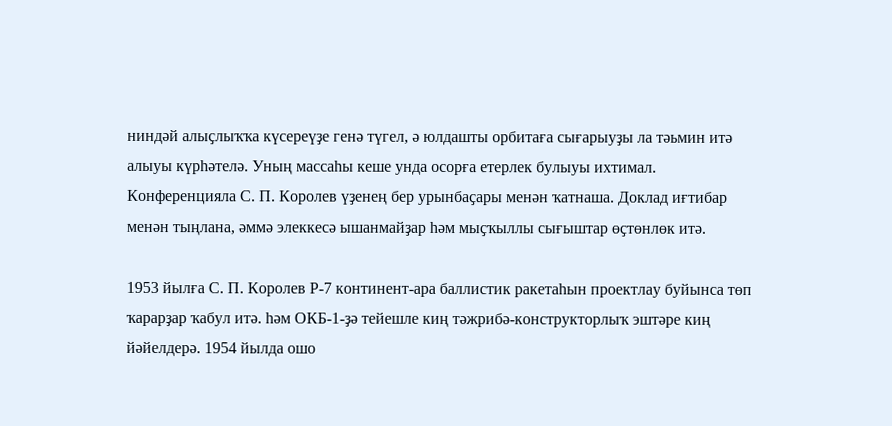ниндәй алыҫлыҡҡа күсереүҙе генә түгел, ә юлдашты орбитаға сығарыуҙы ла тәьмин итә алыуы күрһәтелә. Уның массаһы кеше унда осорға етерлек булыуы ихтимал. Конференцияла С. П. Королев үҙенең бер урынбаҫары менән ҡатнаша. Доклад иғтибар менән тыңлана, әммә элеккесә ышанмайҙар һәм мыҫҡыллы сығыштар өҫтөнлөк итә.

1953 йылға С. П. Королев Р-7 континент-ара баллистик ракетаһын проектлау буйынса төп ҡарарҙар ҡабул итә. һәм ОКБ-1-ҙә тейешле киң тәжрибә-конструкторлыҡ эштәре киң йәйелдерә. 1954 йылда ошо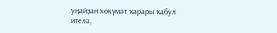уңайҙан хөкүмәт ҡарары ҡабул ителә,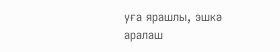уға ярашлы, эшкә аралаш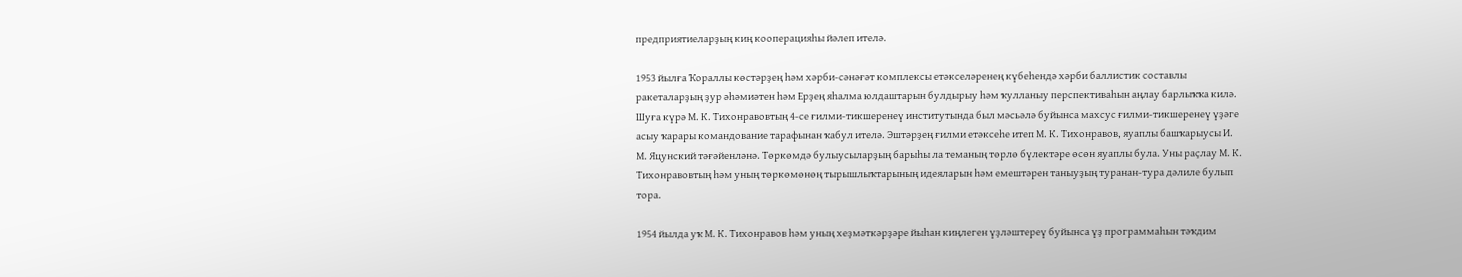предприятиеларҙың киң кооперацияһы йәлеп ителә.

1953 йылға Ҡораллы көстәрҙең һәм хәрби-сәнәғәт комплексы етәкселәренең күбеһендә хәрби баллистик составлы ракеталарҙың ҙур әһәмиәтен һәм Ерҙең яһалма юлдаштарын булдырыу һәм ҡулланыу перспективаһын аңлау барлыҡҡа килә. Шуға күрә М. К. Тихонравовтың 4-се ғилми-тикшеренеү институтында был мәсьәлә буйынса махсус ғилми-тикшеренеү үҙәге асыу ҡарары командование тарафынан ҡабул ителә. Эштәрҙең ғилми етәксеһе итеп М. К. Тихонравов, яуаплы башҡарыусы И. М. Яцунский тәғәйенләнә. Төркөмдә булыусыларҙың барыһы ла теманың төрлө бүлектәре өсөн яуаплы була. Уны раҫлау М. К. Тихонравовтың һәм уның төркөмөнөң тырышлыҡтарының идеяларын һәм емештәрен таныуҙың туранан-тура дәлиле булып тора.

1954 йылда уҡ М. К. Тихонравов һәм уның хеҙмәткәрҙәре йыһан киңлеген үҙләштереү буйынса үҙ программаһын тәҡдим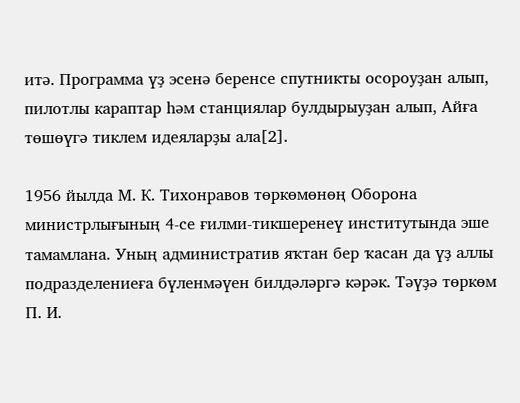итә. Программа үҙ эсенә беренсе спутникты осороуҙан алып, пилотлы караптар һәм станциялар булдырыуҙан алып, Айға төшөүгә тиклем идеяларҙы ала[2].

1956 йылда М. К. Тихонравов төркөмөнөң Оборона министрлығының 4-се ғилми-тикшеренеү институтында эше тамамлана. Уның административ яҡтан бер ҡасан да үҙ аллы подразделениеға бүленмәүен билдәләргә кәрәк. Тәүҙә төркөм П. И.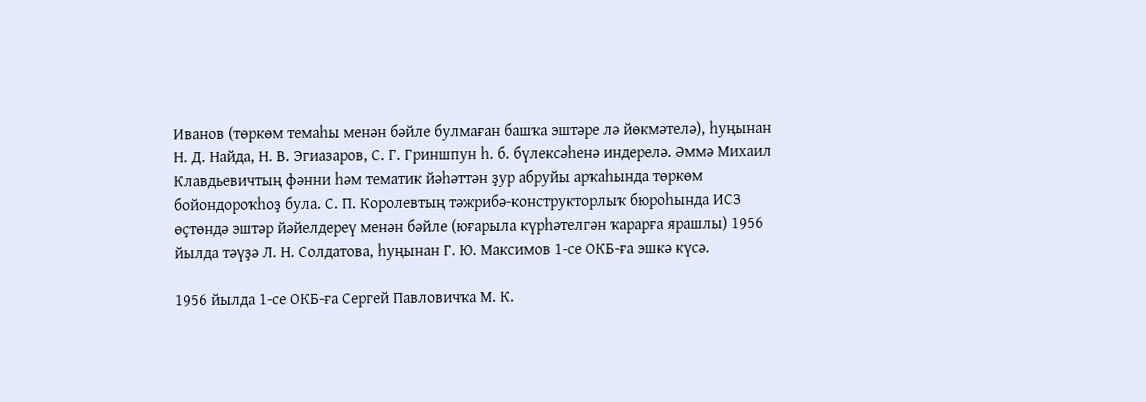Иванов (төркөм темаһы менән бәйле булмаған башҡа эштәре лә йөкмәтелә), һуңынан Н. Д. Найда, Н. В. Эгиазаров, С. Г. Гриншпун һ. б. бүлексәһенә индерелә. Әммә Михаил Клавдьевичтың фәнни һәм тематик йәһәттән ҙур абруйы арҡаһында төркөм бойондороҡһоҙ була. С. П. Королевтың тәжрибә-конструкторлыҡ бюроһында ИСЗ өҫтөндә эштәр йәйелдереү менән бәйле (юғарыла күрһәтелгән ҡарарға ярашлы) 1956 йылда тәүҙә Л. Н. Солдатова, һуңынан Г. Ю. Максимов 1-се ОКБ-ға эшкә күсә.

1956 йылда 1-се ОКБ-ға Сергей Павловичҡа М. К.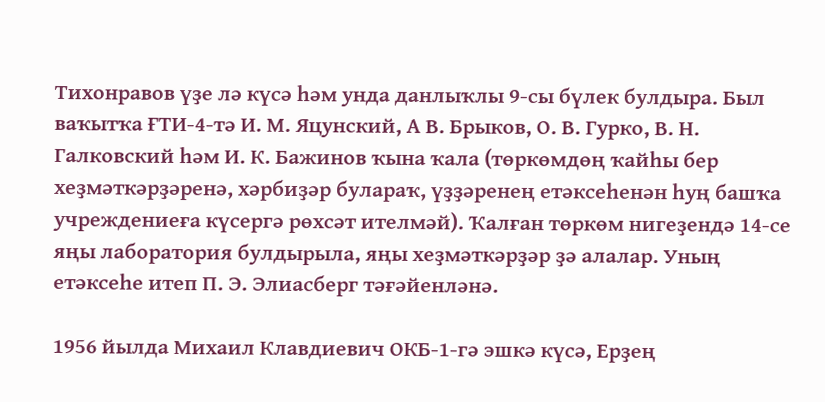Тихонравов үҙе лә күсә һәм унда данлыҡлы 9-сы бүлек булдыра. Был ваҡытҡа ҒТИ-4-тә И. М. Яцунский, А В. Брыков, О. В. Гурко, В. Н. Галковский һәм И. К. Бажинов ҡына ҡала (төркөмдөң ҡайһы бер хеҙмәткәрҙәренә, хәрбиҙәр булараҡ, үҙҙәренең етәксеһенән һуң башҡа учреждениеға күсергә рөхсәт ителмәй). Ҡалған төркөм нигеҙендә 14-се яңы лаборатория булдырыла, яңы хеҙмәткәрҙәр ҙә алалар. Уның етәксеһе итеп П. Э. Элиасберг тәғәйенләнә.

1956 йылда Михаил Клавдиевич ОКБ-1-гә эшкә күсә, Ерҙең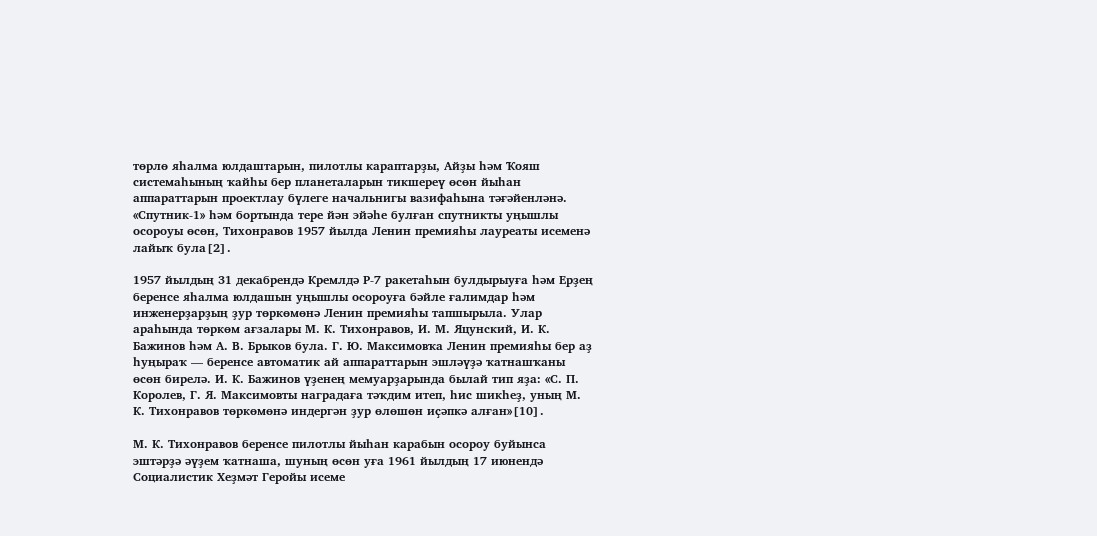төрлө яһалма юлдаштарын, пилотлы караптарҙы, Айҙы һәм Ҡояш системаһының ҡайһы бер планеталарын тикшереү өсөн йыһан аппараттарын проектлау бүлеге начальнигы вазифаһына тәғәйенләнә. «Спутник-1» һәм бортында тере йән эйәһе булған спутникты уңышлы осороуы өсөн, Тихонравов 1957 йылда Ленин премияһы лауреаты исеменә лайыҡ була[2].

1957 йылдың 31 декабрендә Кремлдә Р-7 ракетаһын булдырыуға һәм Ерҙең беренсе яһалма юлдашын уңышлы осороуға бәйле ғалимдар һәм инженерҙарҙың ҙур төркөмөнә Ленин премияһы тапшырыла. Улар араһында төркөм ағзалары М. К. Тихонравов, И. М. Яцунский, И. К. Бажинов һәм А. В. Брыков була. Г. Ю. Максимовҡа Ленин премияһы бер аҙ һуңыраҡ — беренсе автоматик ай аппараттарын эшләүҙә ҡатнашҡаны өсөн бирелә. И. К. Бажинов үҙенең мемуарҙарында былай тип яҙа: «С. П. Королев, Г. Я. Максимовты наградаға тәҡдим итеп, һис шикһеҙ, уның М. К. Тихонравов төркөмөнә индергән ҙур өлөшөн иҫәпкә алған»[10].

М. К. Тихонравов беренсе пилотлы йыһан карабын осороу буйынса эштәрҙә әүҙем ҡатнаша, шуның өсөн уға 1961 йылдың 17 июнендә Социалистик Хеҙмәт Геройы исеме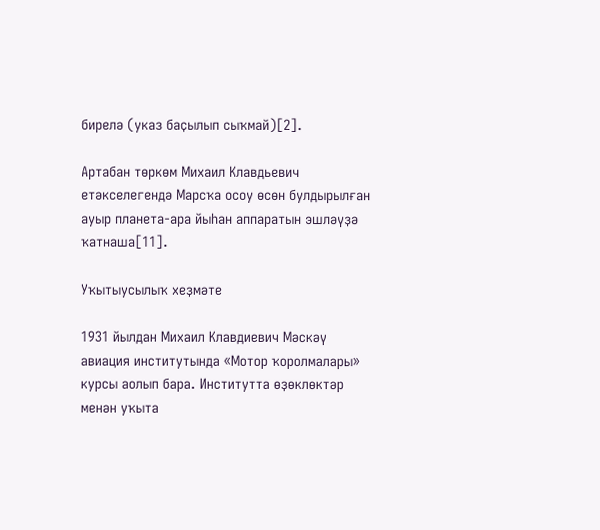бирелә (указ баҫылып сыҡмай)[2].

Артабан төркөм Михаил Клавдьевич етәкселегендә Марсҡа осоу өсөн булдырылған ауыр планета-ара йыһан аппаратын эшләүҙә ҡатнаша[11].

Уҡытыусылыҡ хеҙмәте

1931 йылдан Михаил Клавдиевич Мәскәү авиация институтында «Мотор ҡоролмалары» курсы аолып бара. Институтта өҙөклөктәр менән уҡыта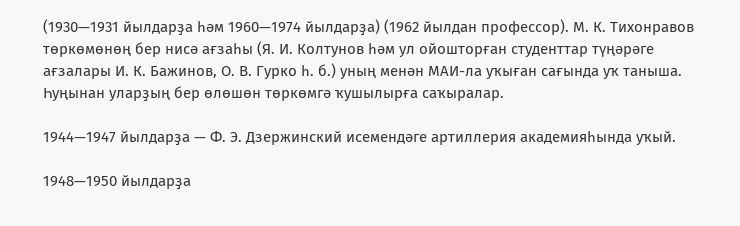(1930—1931 йылдарҙа һәм 1960—1974 йылдарҙа) (1962 йылдан профессор). М. К. Тихонравов төркөмөнөң бер нисә ағзаһы (Я. И. Колтунов һәм ул ойошторған студенттар түңәрәге ағзалары И. К. Бажинов, О. В. Гурко һ. б.) уның менән МАИ-ла уҡыған сағында уҡ таныша. Һуңынан уларҙың бер өлөшөн төркөмгә ҡушылырға саҡыралар.

1944—1947 йылдарҙа — Ф. Э. Дзержинский исемендәге артиллерия академияһында уҡый.

1948—1950 йылдарҙа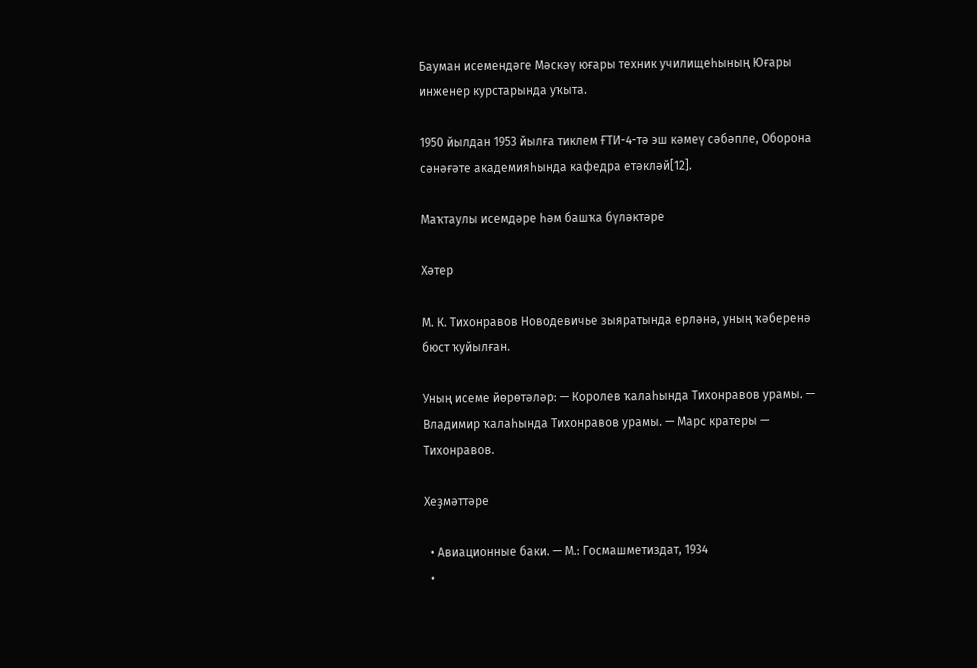Бауман исемендәге Мәскәү юғары техник училищеһының Юғары инженер курстарында уҡыта.

1950 йылдан 1953 йылға тиклем ҒТИ-4-тә эш кәмеү сәбәпле, Оборона сәнәғәте академияһында кафедра етәкләй[12].

Маҡтаулы исемдәре һәм башҡа бүләктәре

Хәтер

М. К. Тихонравов Новодевичье зыяратында ерләнә, уның ҡәберенә бюст ҡуйылған.

Уның исеме йөрөтәләр: — Королев ҡалаһында Тихонравов урамы. — Владимир ҡалаһында Тихонравов урамы. — Марс кратеры — Тихонравов.

Хеҙмәттәре

  • Авиационные баки. — М.: Госмашметиздат, 1934
  •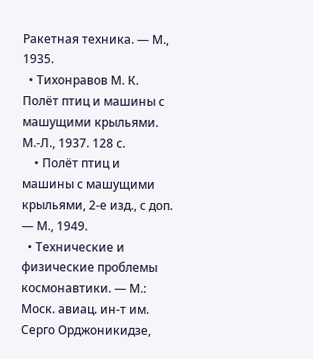Ракетная техника. — М., 1935.
  • Тихонравов М. К. Полёт птиц и машины с машущими крыльями. М.-Л., 1937. 128 с.
    • Полёт птиц и машины с машущими крыльями, 2-е изд., с доп. — М., 1949.
  • Технические и физические проблемы космонавтики. — М.: Моск. авиац. ин-т им. Серго Орджоникидзе,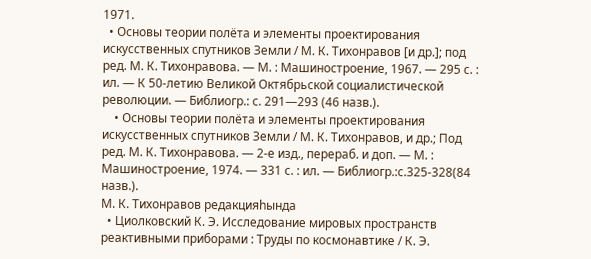1971.
  • Основы теории полёта и элементы проектирования искусственных спутников Земли / М. К. Тихонравов [и др.]; под ред. М. К. Тихонравова. — М. : Машиностроение, 1967. — 295 с. : ил. — К 50-летию Великой Октябрьской социалистической революции. — Библиогр.: с. 291—293 (46 назв.).
    • Основы теории полёта и элементы проектирования искусственных спутников Земли / М. К. Тихонравов, и др.; Под ред. М. К. Тихонравова. — 2-е изд., перераб. и доп. — М. : Машиностроение, 1974. — 331 с. : ил. — Библиогр.:с.325-328(84 назв.).
М. К. Тихонравов редакцияһында
  • Циолковский К. Э. Исследование мировых пространств реактивными приборами : Труды по космонавтике / К. Э.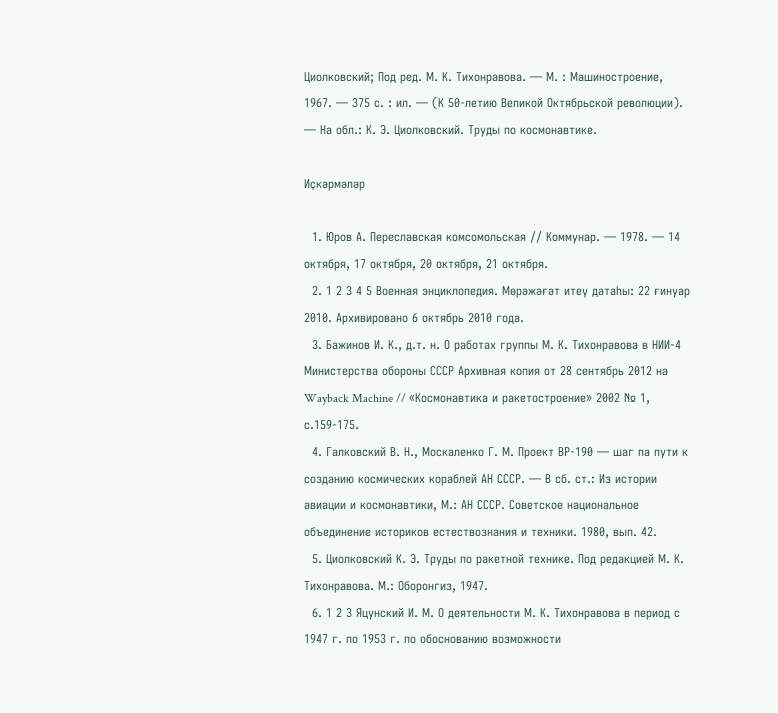Циолковский; Под ред. М. К. Тихонравова. — М. : Машиностроение, 1967. — 375 с. : ил. — (К 50-летию Великой Октябрьской революции). — На обл.: К. Э. Циолковский. Труды по космонавтике.

Иҫкәрмәләр

  1. Юров А. Переславская комсомольская // Коммунар. — 1978. — 14 октября, 17 октября, 20 октября, 21 октября.
  2. 1 2 3 4 5 Военная энциклопедия. Мөрәжәғәт итеү датаһы: 22 ғинуар 2010. Архивировано 6 октябрь 2010 года.
  3. Бажинов И. К., д.т. н. О работах группы М. К. Тихонравова в НИИ-4 Министерства обороны СССР Архивная копия от 28 сентябрь 2012 на Wayback Machine // «Космонавтика и ракетостроение» 2002 № 1, с.159-175.
  4. Галковский В. Н., Москаленко Г. М. Проект ВР-190 — шаг па пути к созданию космических кораблей AН СССР. — В сб. ст.: Из истории авиации и космонавтики, М.: АН СССР. Советское национальное объединение историков естествознания и техники. 1980, вып. 42.
  5. Циолковский К. Э. Труды по ракетной технике. Под редакцией М. К. Тихонравова. М.: Оборонгиз, 1947.
  6. 1 2 3 Яцунский И. М. О деятельности М. К. Тихонравова в период с 1947 г. по 1953 г. по обоснованию возможности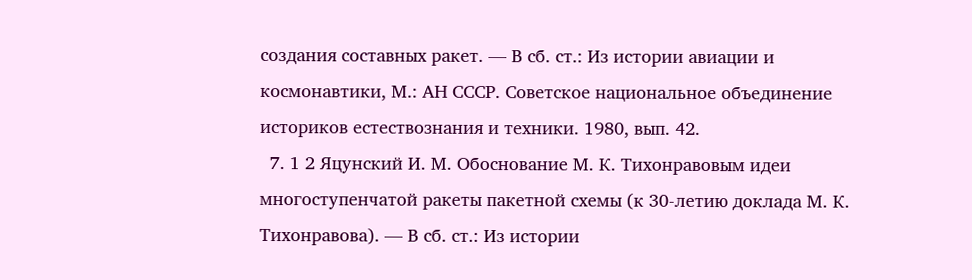создания составных ракет. — В сб. ст.: Из истории авиации и космонавтики, М.: АН СССР. Советское национальное объединение историков естествознания и техники. 1980, вып. 42.
  7. 1 2 Яцунский И. М. Обоснование М. К. Тихонравовым идеи многоступенчатой ракеты пакетной схемы (к 30-летию доклада М. К. Тихонравова). — В сб. ст.: Из истории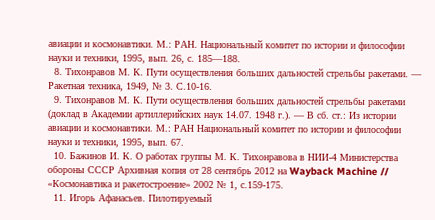авиации и космонавтики. М.: РАН. Национальный комитет по истории и философии науки и техники, 1995, вып. 26, с. 185—188.
  8. Тихонравов М. К. Пути осуществления больших дальностей стрельбы ракетами. — Ракетная техника, 1949, № 3. С.10-16.
  9. Тихонравов М. К. Пути осуществления больших дальностей стрельбы ракетами (доклад в Академии артиллерийских наук 14.07. 1948 г.). — В сб. ст.: Из истории авиации и космонавтики. М.: РАН Национальный комитет по истории и философии науки и техники, 1995, вып. 67.
  10. Бажинов И. К. О работах группы М. К. Тихонравова в НИИ-4 Министерства обороны СССР Архивная копия от 28 сентябрь 2012 на Wayback Machine // «Космонавтика и ракетостроение» 2002 № 1, с.159-175.
  11. Игорь Афанасьев. Пилотируемый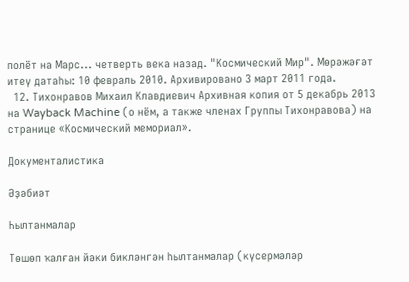полёт на Марс... четверть века назад. "Космический Мир". Мөрәжәғәт итеү датаһы: 10 февраль 2010. Архивировано 3 март 2011 года.
  12. Тихонравов Михаил Клавдиевич Архивная копия от 5 декабрь 2013 на Wayback Machine (о нём, а также членах Группы Тихонравова) на странице «Космический мемориал».

Документалистика

Әҙәбиәт

Һылтанмалар

Төшөп ҡалған йәки бикләнгән һылтанмалар (күсермәләр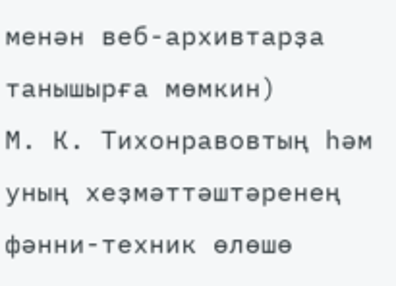менән веб-архивтарҙа танышырға мөмкин)
М. К. Тихонравовтың һәм уның хеҙмәттәштәренең фәнни-техник өлөшө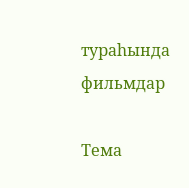тураһында фильмдар

Тема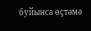буйынса өҫтәмә